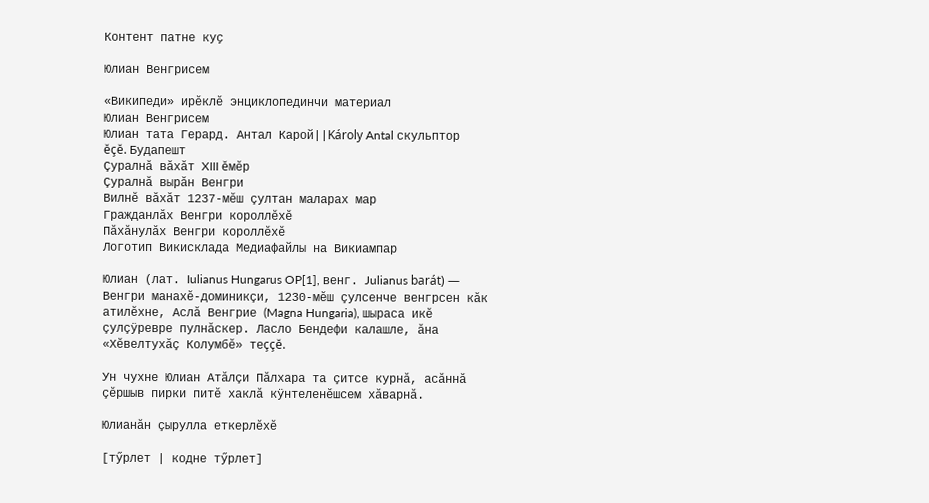Контент патне куҫ

Юлиан Венгрисем

«Википеди» ирĕклĕ энциклопединчи материал
Юлиан Венгрисем
Юлиан тата Герард. Антал Карой||Károly Antal скульптор ĕçĕ. Будапешт
Çуралнă вăхăт XIII ĕмĕр
Çуралнă вырăн Венгри
Вилнĕ вăхăт 1237-мĕш çултан маларах мар
Гражданлăх Венгри короллĕхĕ
Пăхăнулăх Венгри короллĕхĕ
Логотип Викисклада Медиафайлы на Викиампар

Юлиан (лат. Iulianus Hungarus OP[1], венг. Julianus barát) — Венгри манахĕ-доминикçи, 1230-мĕш çулсенче венгрсен кăк атилĕхне, Аслă Венгрие (Magna Hungaria), шыраса икĕ çулçÿревре пулнăскер. Ласло Бендефи калашле, ăна «Хĕвелтухăç Колумбĕ» теççĕ.

Ун чухне Юлиан Атăлçи Пăлхара та çитсе курнă, асăннă çĕршыв пирки питĕ хаклă кÿнтеленĕшсем хăварнă.

Юлианăн çырулла еткерлĕхĕ

[тӳрлет | кодне тӳрлет]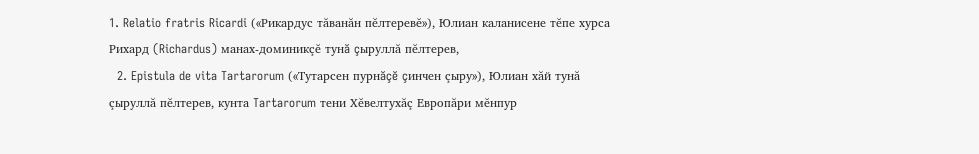1. Relatio fratris Ricardi («Рикардус тăванăн пĕлтеревĕ»), Юлиан каланисене тĕпе хурса Рихард (Richardus) манах-доминикçĕ тунă çыруллă пĕлтерев,
  2. Epistula de vita Tartarorum («Тутарсен пурнăçĕ çинчен çыру»), Юлиан хăй тунă çыруллă пĕлтерев, кунта Tartarorum тени Хĕвелтухăç Европăри мĕнпур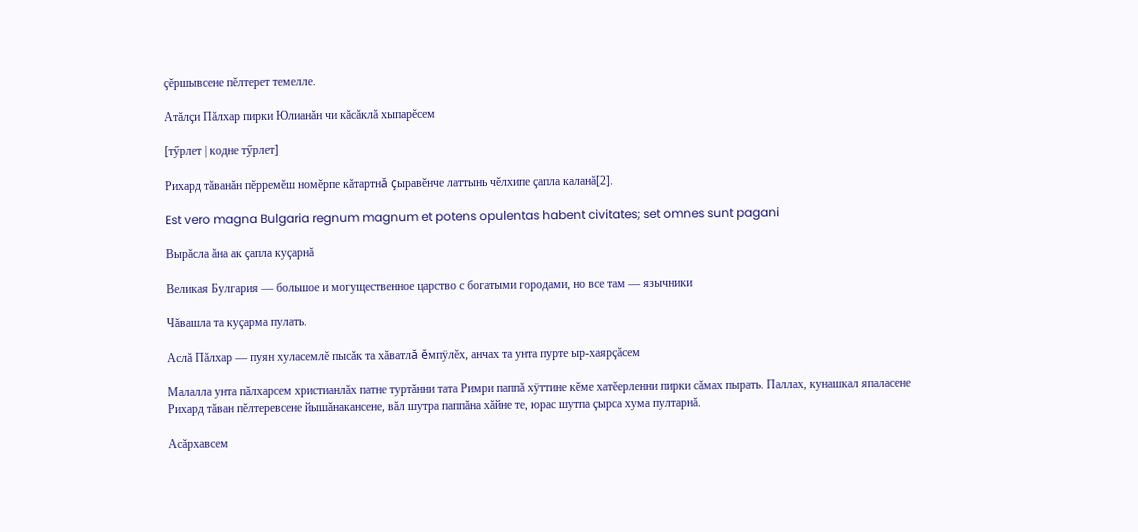çĕршывсене пĕлтерет темелле.

Атăлçи Пăлхар пирки Юлианăн чи кăсăклă хыпарĕсем

[тӳрлет | кодне тӳрлет]

Рихард тăванăн пĕрремĕш номĕрпе кăтартнă çыравĕнче латтынь чĕлхипе çапла каланă[2].

Est vero magna Bulgaria regnum magnum et potens opulentas habent civitates; set omnes sunt pagani

Вырăсла ăна ак çапла куçарнă

Великая Булгария — большое и могущественное царство с богатыми городами, но все там — язычники

Чăвашла та куçарма пулать.

Аслă Пăлхар — пуян хуласемлĕ пысăк та хăватлă ĕмпÿлĕх, анчах та унта пурте ыр-хаярçăсем

Малалла унта пăлхарсем христианлăх патне туртăнни тата Римри паппă хÿттине кĕме хатĕерленни пирки сăмах пырать. Паллах, кунашкал япаласене Рихард тăван пĕлтеревсене йышăнакансене, вăл шутра паппăна хăйне те, юрас шутпа çырса хума пултарнă.

Асăрхавсем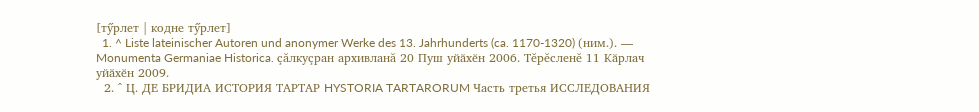[тӳрлет | кодне тӳрлет]
  1. ^ Liste lateinischer Autoren und anonymer Werke des 13. Jahrhunderts (ca. 1170-1320) (ним.). — Monumenta Germaniae Historica. çăлкуçран архивланă 20 Пуш уйӑхӗн 2006. Тĕрĕсленĕ 11 Кӑрлач уйӑхӗн 2009.
  2. ^ Ц. ДЕ БРИДИА ИСТОРИЯ ТАРТАР HYSTORIA TARTARORUM Часть третья ИССЛЕДОВАНИЯ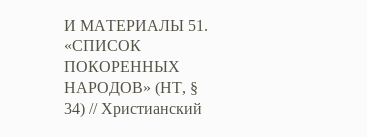И МАТЕРИАЛЫ 51. «СПИСОК ПОКОРЕННЫХ НАРОДОВ» (НТ, § 34) // Христианский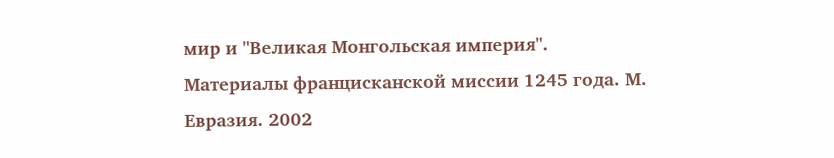мир и "Великая Монгольская империя". Материалы францисканской миссии 1245 года. М. Евразия. 2002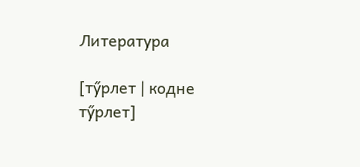Литература

[тӳрлет | кодне тӳрлет]